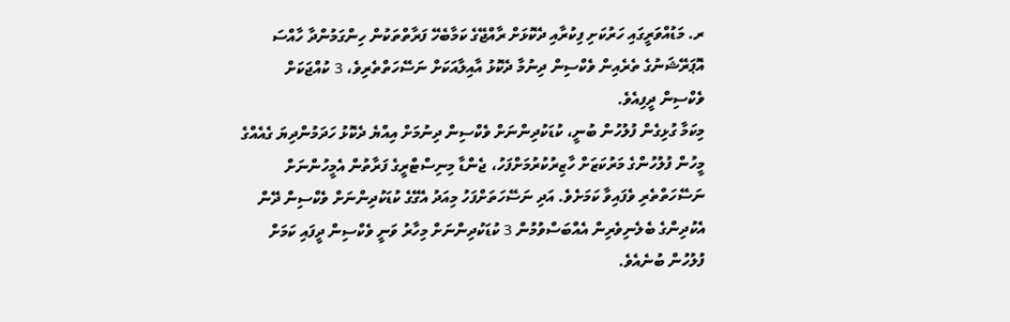ރ. މަޑުއްވަރީގައި ހަރުކަށި ފިކުރާއި ދެކޮޅަށް ރާއްޖޭގެ ކަމާބެހޭ ފަރާތްތަކުން ހިންގަމުންދާ ހާއްސަ އޮޕަރޭޝަނުގެ ތެރެއިން ވެކްސިން ދިނުމާ ދެކޮޅު އާއިލާއަކަށް ނަސޭހަތްތެރިވެ، 3 ކުއްޖަކަށް ވެކްސިން ދީފިއެވެ.
މިކަމާ ގުޅިގެން ފުލުހުން ބުނީ، ކުޑަކުދިންނަށް ވެކްސިން ދިނުމަށް އިއްޔެ ދެކޮޅު ހަދަމުންދިޔަ ގެއެއްގެ މީހުން ފުލުހުންގެ މަރުކަޒަށް ހާޒިރުކުރުމަށްފަހު، ޖެންޑާ މިނިސްޓްރީގެ ފަރާތުން އެމީހުންނަށް ނަސޭހަތްތެރި ވެފައިވާ ކަމަށެވެ. އަދި ނަސޭހަތަށްފަހު މިއަދު އެގޭގެ ކުޑަކުދިންނަށް ވެކްސިން ދޭން އެކުދިންގެ ބެލެނިވެރިން އެއްބަސްވުމުން 3 ކުޑަކުދިންނަށް މިހާރު ވަނީ ވެކްސިން ދީފައި ކަމަށް ފުލުހުން ބުނެއެވެ.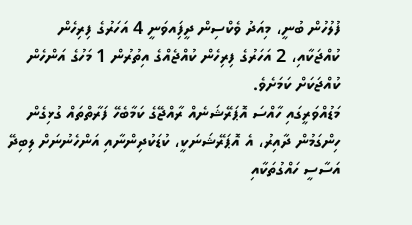ފުލުހުން ބުނީ، މިއަދު ވެކްސިން ދީފަިއވަނީ 4 އަހަރުގެ ފިރިހެން ކުއްޖަކާއި، 2 އަހަރުގެ ފިރިހެން ކުއްޖެއްގެ އިތުރުން 1 މަހުގެ އަންހެން ކުއްޖަކަށް ކަމަށެވެ.
މަޑުއްވަރީގައި ހާއްސަ އޮޕަރޭޝަނެއް ރާއްޖޭގެ ކަމާބެހޭ ފަރާތްތައް ގުޅިގެން ހިންގަމުން ދާއިރު، އެ އޮޕަރޭޝަނަކީ، ކުޑަކުދިންނާއި އަންހެނުނަށް ލިބިދޭ އަސާސީ ހައްގުތަކާއި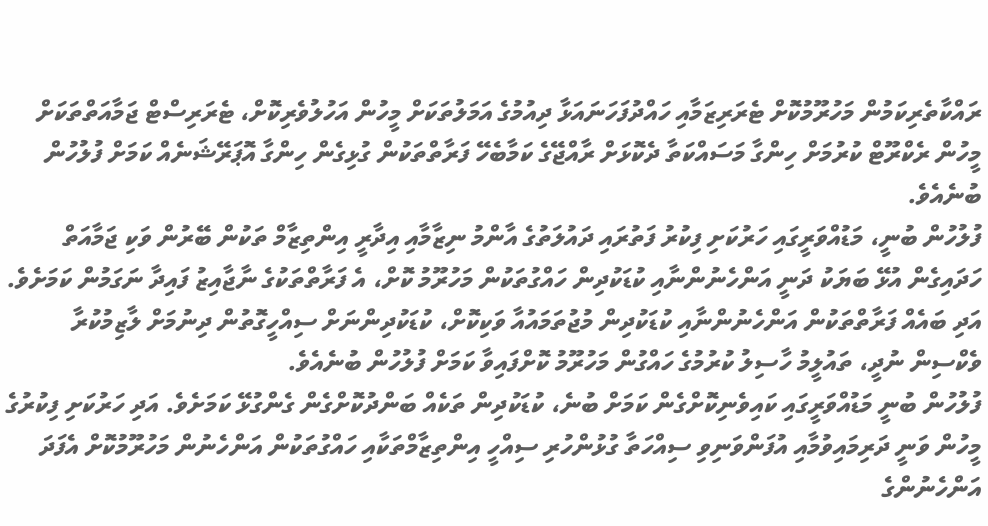ރައްކާތެރިކަމުން މަހުރޫމުކޮށް ޓެރަރިޒަމާއި ހައްދުފަހަނައަޅާ ދިއުމުގެ އަމަލުތަކަށް މީހުން އަހުލުވެރިކޮށް، ޓެރަރިސްޓް ޖަމާއަތްތަކަށް މީހުން ރެކްރޫޓް ކުރުމަށް ހިންގާ މަސައްކަތާ ދެކޮޅަށް ރާއްޖޭގެ ކަމާބެހޭ ފަރާތްތަކުން ގުޅިގެން ހިންގާ އޮޕަރޭޝަނެއް ކަމަށް ފުލުހުން ބުނެއެވެ.
ފުލުހުން ބުނީ، މަޑުއްވަރީގައި ހަރުކަށި ފިކުރު ފަތުރައި ދައުލަތުގެ އާންމު ނިޒާމާއި އިދާރީ އިންތިޒާމް ތަކުން ބޭރުން ވަކި ޖަމާއަތް ހަދައިގެން އުޅޭ ބަޔަކު ދަނީ އަންހެނުންނާއި ކުޑަކުދިން ހައްގުތަކުން މަހުރޫމު ކޮށް، އެ ފަރާތްތަކުގެ ނާޖާއިޒު ފައިދާ ނަގަމުން ކަމަށެވެ. އަދި ބައެއް ފަރާތްތަކުން އަންހެނުންނާއި ކުޑަކުދިން މުޖުތަމައުއާ ވަކިކޮށް، ކުޑަކުދިންނަށް ސިއްހީގޮތުން ދިނުމަށް ލާޒިމުކުރާ ވެކްސިން ނުދީ، ތައުލީމު ހާސިލު ކުރުމުގެ ހައްގުން މަހުރޫމު ކޮށްފައިވާ ކަމަށް ފުލުހުން ބުނެއެވެ.
ފުލުހުން ބުނީ މަޑުއްވަރީގައި ކައިވެނިކޮށްގެން ކަމަށް ބުނެ، ކުޑަކުދިން ތަކެއް ބަންދުކޮށްގެން ގެންގުޅޭ ކަމަށެވެ. އަދި ހަރުކަށި ފިކުރުގެ މީހުން ވަނީ ދަރިމައިވުމާއި އުފަންވަނިވި ސިއްހަތާ ގުޅުންހުރި ސިއްހީ އިންތިޒާމްތަކާއި ހައްގުތަކުން އަންހެނުން މަހުރޫމުކޮށް އެފަދަ އަންހެނުންގެ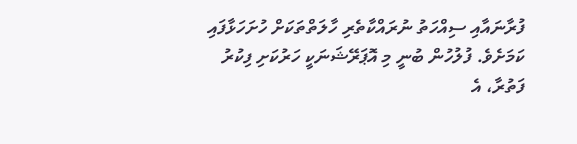ފުރާނައާއި ސިއްހަތު ނުރައްކާތެރި ހާލަތްތަކަށް ހުށަހަޅާފައި ކަމަށެވެ. ފުލުހުން ބުނީ މި އޮޕަރޭޝަނަކީ ހަރުކަށި ފިކުރު ފަތުރާ، އެ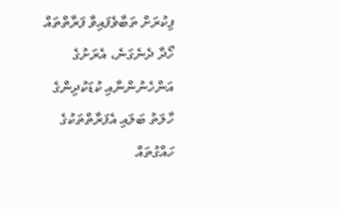ފިކުރަށް ތަބާވެފައިވާ ފަރާތްތައް ހޯދާ ދެނެގަނެ، އެރަށުގެ އަންހެނުންނާއި ކުޑަކުދިންގެ ހާލަތު ބަލައި އެފަރާތްތަކުގެ ހައްގުތައް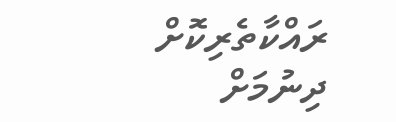ރައްކާތެރިކޮށް ދިނުމަށް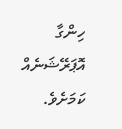ހިންގާ އޮޕަރޭޝަނެއް ކަމަށެވެ.